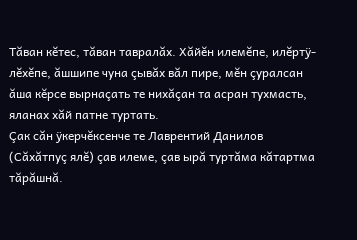Тăван кĕтес, тăван тавралăх. Хăйĕн илемĕпе, илĕртÿ-лĕхĕпе, ăшшипе чуна çывăх вăл пире, мĕн çуралсан ăша кĕрсе вырнаçать те нихăçан та асран тухмасть, яланах хăй патне туртать.
Çак сăн ÿкерчĕксенче те Лаврентий Данилов (Сăхăтпуç ялĕ) çав илеме, çав ырă туртăма кăтартма тăрăшнă.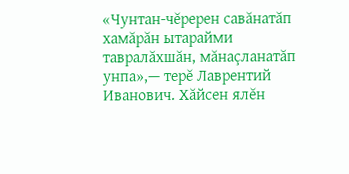«Чунтан-чĕререн савăнатăп хамăрăн ытарайми тавралăхшăн, мăнаçланатăп унпа»,— терĕ Лаврентий Иванович. Хăйсен ялĕн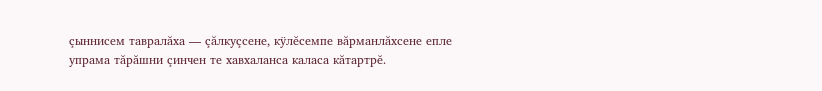çыннисем тавралăха — çăлкуçсене, кÿлĕсемпе вăрманлăхсене епле упрама тăрăшни çинчен те хавхаланса каласа кăтартрĕ.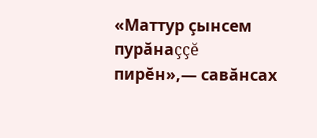«Маттур çынсем пурăнаççĕ пирĕн»,— савăнсах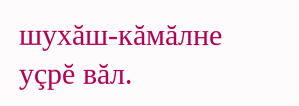шухăш-кăмăлне уçрĕ вăл.